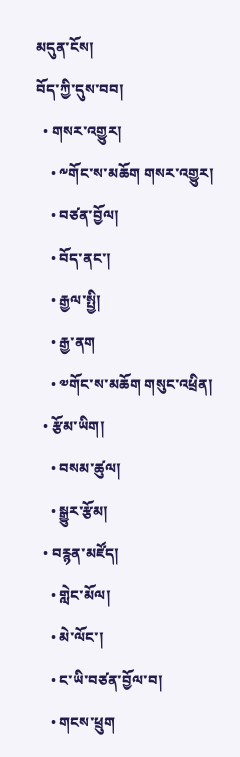མདུན་ངོས།
བོད་ཀྱི་དུས་བབ།
  • གསར་འགྱུར།
    • ༸གོང་ས་མཆོག གསར་འགྱུར།
    • བཙན་བྱོལ།
    • བོད་ནང་།
    • རྒྱལ་སྤྱི།
    • རྒྱ་ནག
    • ༧གོང་ས་མཆོག གསུང་འཕྲིན།
  • རྩོམ་ཡིག།
    • བསམ་ཚུལ།
    • སྒྱུར་རྩོམ།
  • བརྙན་མཛོད།
    • གླེང་མོལ།
    • མེ་ལོང་།
    • ང་ཡི་བཙན་བྱོལ་བ།
    • གངས་ཕྲུག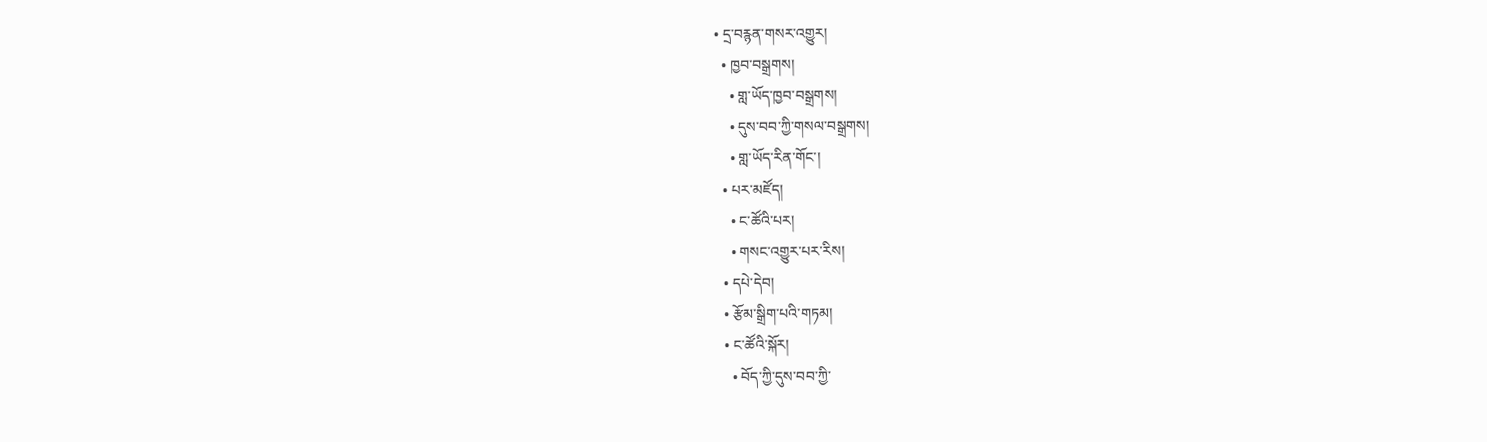• དྲ་བརྙན་གསར་འགྱུར།
  • ཁྱབ་བསྒྲགས།
    • གླ་ཡོད་ཁྱབ་བསྒྲགས།
    • དུས་བབ་ཀྱི་གསལ་བསྒྲགས།
    • གླ་ཡོད་རིན་གོང་།
  • པར་མཛོད།
    • ང་ཚོའི་པར།
    • གསང་འགྱུར་པར་རིས།
  • དཔེ་དེབ།
  • རྩོམ་སྒྲིག་པའི་གཏམ།
  • ང་ཚོའི་སྐོར།
    • བོད་ཀྱི་དུས་བབ་ཀྱི་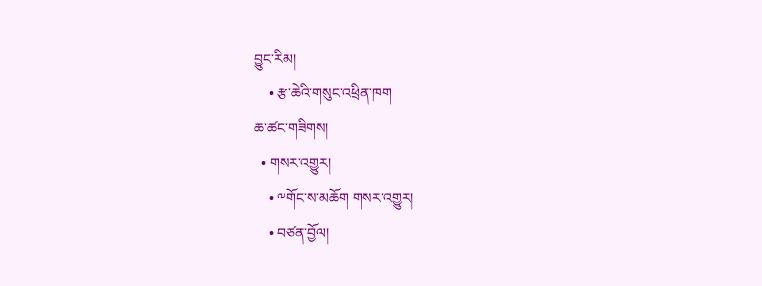བྱུང་རིམ།
    • རྩ་ཆེའི་གསུང་འཕྲིན་ཁག
ཆ་ཚང་གཟིགས།
  • གསར་འགྱུར།
    • ༸གོང་ས་མཆོག གསར་འགྱུར།
    • བཙན་བྱོལ།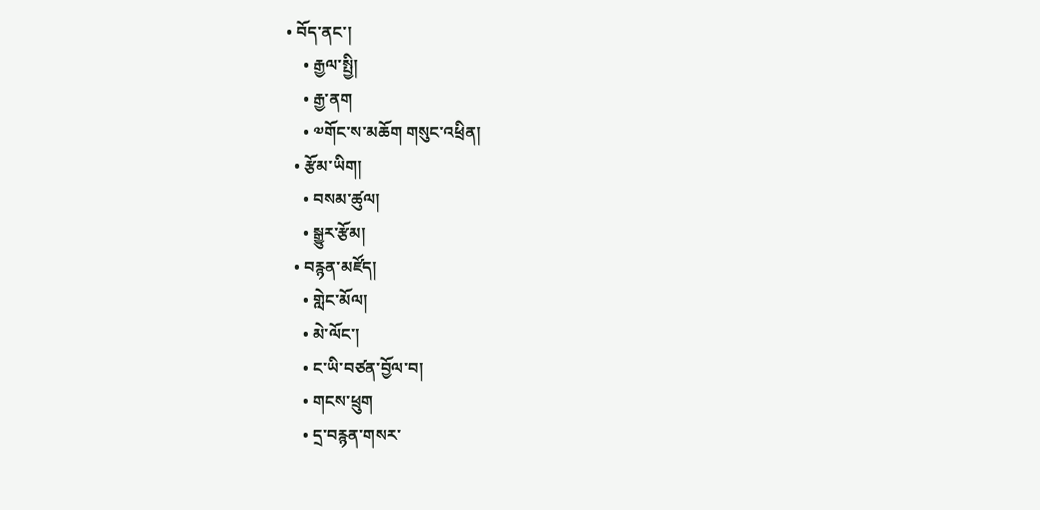• བོད་ནང་།
    • རྒྱལ་སྤྱི།
    • རྒྱ་ནག
    • ༧གོང་ས་མཆོག གསུང་འཕྲིན།
  • རྩོམ་ཡིག།
    • བསམ་ཚུལ།
    • སྒྱུར་རྩོམ།
  • བརྙན་མཛོད།
    • གླེང་མོལ།
    • མེ་ལོང་།
    • ང་ཡི་བཙན་བྱོལ་བ།
    • གངས་ཕྲུག
    • དྲ་བརྙན་གསར་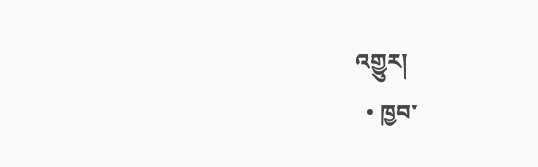འགྱུར།
  • ཁྱབ་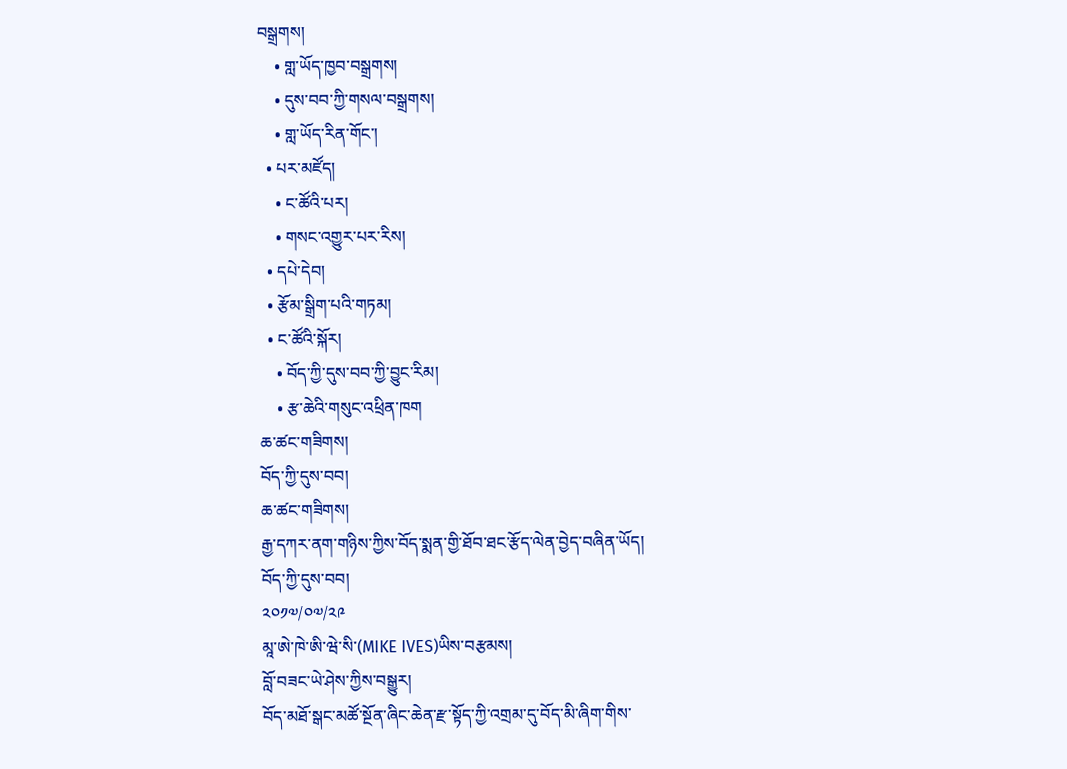བསྒྲགས།
    • གླ་ཡོད་ཁྱབ་བསྒྲགས།
    • དུས་བབ་ཀྱི་གསལ་བསྒྲགས།
    • གླ་ཡོད་རིན་གོང་།
  • པར་མཛོད།
    • ང་ཚོའི་པར།
    • གསང་འགྱུར་པར་རིས།
  • དཔེ་དེབ།
  • རྩོམ་སྒྲིག་པའི་གཏམ།
  • ང་ཚོའི་སྐོར།
    • བོད་ཀྱི་དུས་བབ་ཀྱི་བྱུང་རིམ།
    • རྩ་ཆེའི་གསུང་འཕྲིན་ཁག
ཆ་ཚང་གཟིགས།
བོད་ཀྱི་དུས་བབ།
ཆ་ཚང་གཟིགས།
རྒྱ་དཀར་ནག་གཉིས་ཀྱིས་བོད་སྨན་གྱི་ཐོབ་ཐང་རྩོད་ལེན་བྱེད་བཞིན་ཡོད།
བོད་ཀྱི་དུས་བབ།
༢༠༡༧/༠༧/༢༩
མཱ་ཨེ་ཁེ་ཨི་ཝེ་སི་(MIKE IVES)ཡིས་བརྩམས།
བློ་བཟང་ཡེ་ཤེས་ཀྱིས་བསྒྱུར།
བོད་མཐོ་སྒང་མཚོ་སྔོན་ཞིང་ཆེན་རྫ་སྟོད་ཀྱི་འགྲམ་དུ་བོད་མི་ཞིག་གིས་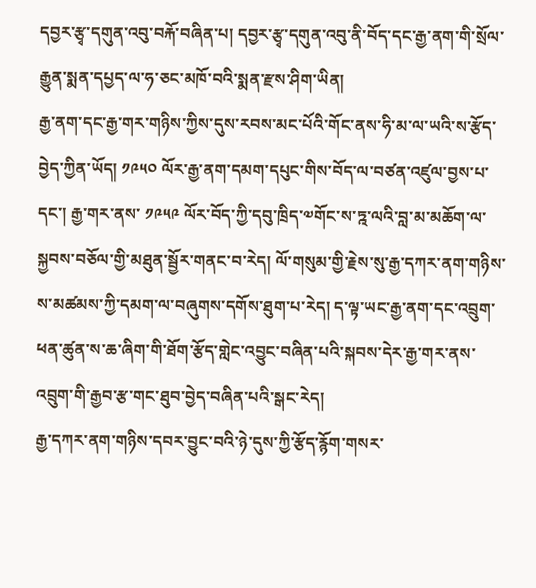དབྱར་རྩྭ་དགུན་འབུ་བརྐོ་བཞིན་པ། དབྱར་རྩྭ་དགུན་འབུ་ནི་བོད་དང་རྒྱ་ནག་གི་སྲོལ་རྒྱུན་སྨན་དཔྱད་ལ་ཧ་ཅང་མཁོ་བའི་སྨན་རྫས་ཤིག་ཡིན།
རྒྱ་ནག་དང་རྒྱ་གར་གཉིས་ཀྱིས་དུས་རབས་མང་པོའི་གོང་ནས་ཧི་མ་ལ་ཡའི་ས་རྩོད་བྱེད་ཀྱིན་ཡོད། ༡༩༥༠ ལོར་རྒྱ་ནག་དམག་དཔུང་གིས་བོད་ལ་བཙན་འཛུལ་བྱས་པ་དང་། རྒྱ་གར་ནས་ ༡༩༥༩ ལོར་བོད་ཀྱི་དབུ་ཁྲིད་༧གོང་ས་ཏྰ་ལའི་བླ་མ་མཆོག་ལ་སྐྱབས་བཅོལ་གྱི་མཐུན་སྦྱོར་གནང་བ་རེད། ལོ་གསུམ་གྱི་རྗེས་སུ་རྒྱ་དཀར་ནག་གཉིས་ས་མཚམས་ཀྱི་དམག་ལ་བཞུགས་དགོས་ཐུག་པ་རེད། ད་ལྟ་ཡང་རྒྱ་ནག་དང་འབྲུག་ཕན་ཚུན་ས་ཆ་ཞིག་གི་ཐོག་རྩོད་གླེང་འབྱུང་བཞིན་པའི་སྐབས་དེར་རྒྱ་གར་ནས་འབྲུག་གི་རྒྱབ་རྩ་གང་ཐུབ་བྱེད་བཞིན་པའི་སྒང་རེད།
རྒྱ་དཀར་ནག་གཉིས་དབར་བྱུང་བའི་ཉེ་དུས་ཀྱི་རྩོད་རྙོག་གསར་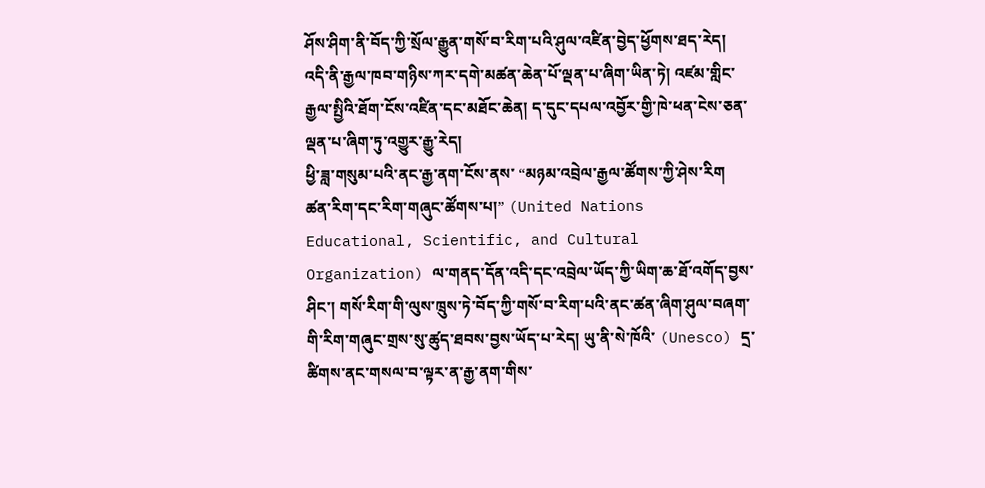ཤོས་ཤིག་ནི་བོད་ཀྱི་སྲོལ་རྒྱུན་གསོ་བ་རིག་པའི་ཤུལ་འཛིན་བྱེད་ཕྱོགས་ཐད་རེད། འདི་ནི་རྒྱལ་ཁབ་གཉིས་ཀར་དགེ་མཚན་ཆེན་པོ་ལྡན་པ་ཞིག་ཡིན་ཏེ། འཛམ་གླིང་རྒྱལ་སྤྱིའི་ཐོག་ངོས་འཛིན་དང་མཐོང་ཆེན། ད་དུང་དཔལ་འབྱོར་གྱི་ཁེ་ཕན་ངེས་ཅན་ལྡན་པ་ཞིག་ཏུ་འགྱུར་རྒྱུ་རེད།
ཕྱི་ཟླ་གསུམ་པའི་ནང་རྒྱ་ནག་ངོས་ནས་ “མཉམ་འབྲེལ་རྒྱལ་ཚོགས་ཀྱི་ཤེས་རིག ཚན་རིག་དང་རིག་གཞུང་ཚོགས་པ།” (United Nations Educational, Scientific, and Cultural Organization) ལ་གནད་དོན་འདི་དང་འབྲེལ་ཡོད་ཀྱི་ཡིག་ཆ་ཐོ་འགོད་བྱས་ཤིང་། གསོ་རིག་གི་ལུས་ཁྲུས་ཏེ་བོད་ཀྱི་གསོ་བ་རིག་པའི་ནང་ཚན་ཞིག་ཤུལ་བཞག་གི་རིག་གཞུང་གྲས་སུ་ཚུད་ཐབས་བྱས་ཡོད་པ་རེད། ཡུ་ནི་སེ་ཁོའི་ (Unesco) དྲ་ཚིགས་ནང་གསལ་བ་ལྟར་ན་རྒྱ་ནག་གིས་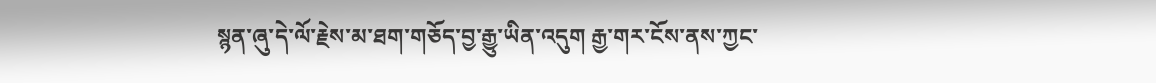སྙན་ཞུ་དེ་ལོ་རྗེས་མ་ཐག་གཅོད་བྱ་རྒྱུ་ཡིན་འདུག རྒྱ་གར་ངོས་ནས་ཀྱང་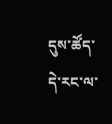དུས་ཚོད་དེ་རང་ལ་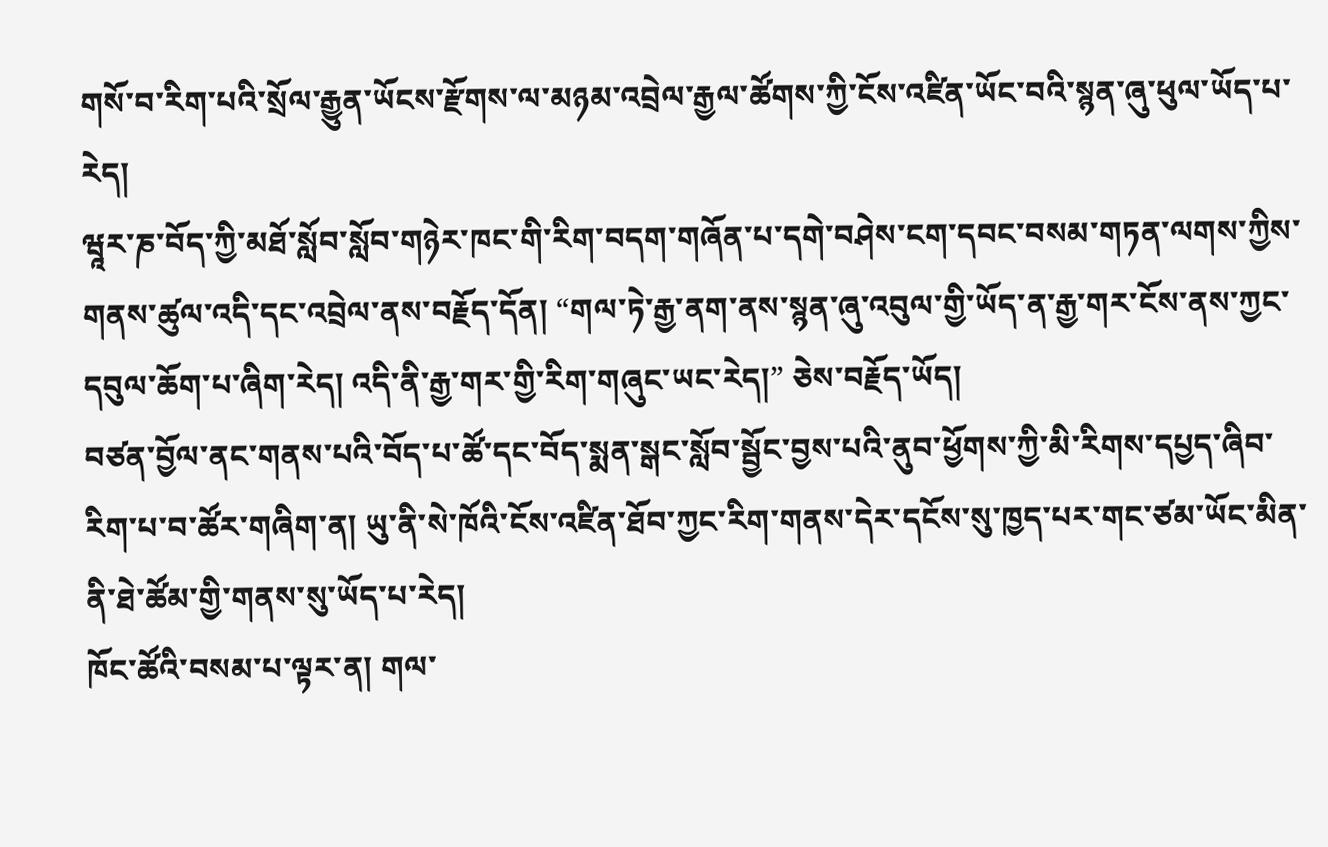གསོ་བ་རིག་པའི་སྲོལ་རྒྱུན་ཡོངས་རྫོགས་ལ་མཉམ་འབྲེལ་རྒྱལ་ཚོགས་ཀྱི་ངོས་འཛིན་ཡོང་བའི་སྙན་ཞུ་ཕུལ་ཡོད་པ་རེད།
ཝཱར་ཎ་བོད་ཀྱི་མཐོ་སློབ་སློབ་གཉེར་ཁང་གི་རིག་བདག་གཞོན་པ་དགེ་བཤེས་ངག་དབང་བསམ་གཏན་ལགས་ཀྱིས་གནས་ཚུལ་འདི་དང་འབྲེལ་ནས་བརྗོད་དོན། “གལ་ཏེ་རྒྱ་ནག་ནས་སྙན་ཞུ་འབུལ་གྱི་ཡོད་ན་རྒྱ་གར་ངོས་ནས་ཀྱང་དབུལ་ཆོག་པ་ཞིག་རེད། འདི་ནི་རྒྱ་གར་གྱི་རིག་གཞུང་ཡང་རེད།” ཅེས་བརྗོད་ཡོད།
བཙན་བྱོལ་ནང་གནས་པའི་བོད་པ་ཚོ་དང་བོད་སྨན་སྒང་སློབ་སྦྱོང་བྱས་པའི་ནུབ་ཕྱོགས་ཀྱི་མི་རིགས་དཔྱད་ཞིབ་རིག་པ་བ་ཚོར་གཞིག་ན། ཡུ་ནི་སེ་ཁོའི་ངོས་འཛིན་ཐོབ་ཀྱང་རིག་གནས་དེར་དངོས་སུ་ཁྱད་པར་གང་ཙམ་ཡོང་མིན་ནི་ཐེ་ཚོམ་གྱི་གནས་སུ་ཡོད་པ་རེད།
ཁོང་ཚོའི་བསམ་པ་ལྟར་ན། གལ་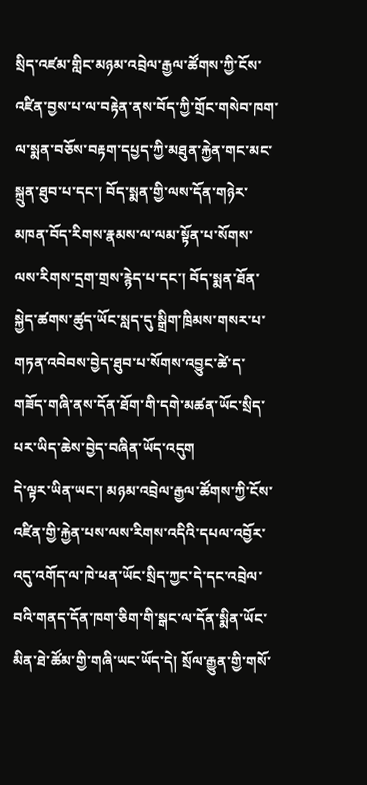སྲིད་འཛམ་གླིང་མཉམ་འབྲེལ་རྒྱལ་ཚོགས་ཀྱི་ངོས་འཛིན་བྱས་པ་ལ་བརྟེན་ནས་བོད་ཀྱི་གྲོང་གསེབ་ཁག་ལ་སྨན་བཅོས་བརྟག་དཔྱད་ཀྱི་མཐུན་རྐྱེན་གང་མང་སྐྲུན་ཐུབ་པ་དང་། བོད་སྨན་གྱི་ལས་དོན་གཉེར་མཁན་བོད་རིགས་རྣམས་ལ་ལམ་སྟོན་པ་སོགས་ལས་རིགས་དྲག་གྲས་རྙེད་པ་དང་། བོད་སྨན་ཐོན་སྐྱེད་ཚགས་ཚུད་ཡོང་སླད་དུ་སྒྲིག་ཁྲིམས་གསར་པ་གཏན་འབེབས་བྱེད་ཐུབ་པ་སོགས་འབྱུང་ཚེ་ད་གཟོད་གཞི་ནས་དོན་ཐོག་གི་དགེ་མཚན་ཡོང་སྲིད་པར་ཡིད་ཆེས་བྱེད་བཞིན་ཡོད་འདུག
དེ་ལྟར་ཡིན་ཡང་། མཉམ་འབྲེལ་རྒྱལ་ཚོགས་ཀྱི་ངོས་འཛིན་གྱི་རྐྱེན་པས་ལས་རིགས་འདིའི་དཔལ་འབྱོར་འདུ་འགོད་ལ་ཁེ་ཕན་ཡོང་སྲིད་ཀྱང་དེ་དང་འབྲེལ་བའི་གནད་དོན་ཁག་ཅིག་གི་སྒང་ལ་དོན་སྨིན་ཡོང་མིན་ཐེ་ཚོམ་གྱི་གཞི་ཡང་ཡོད་དེ། སྲོལ་རྒྱུན་གྱི་གསོ་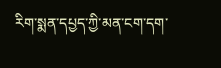རིག་སྨན་དཔྱད་ཀྱི་མན་ངག་དག་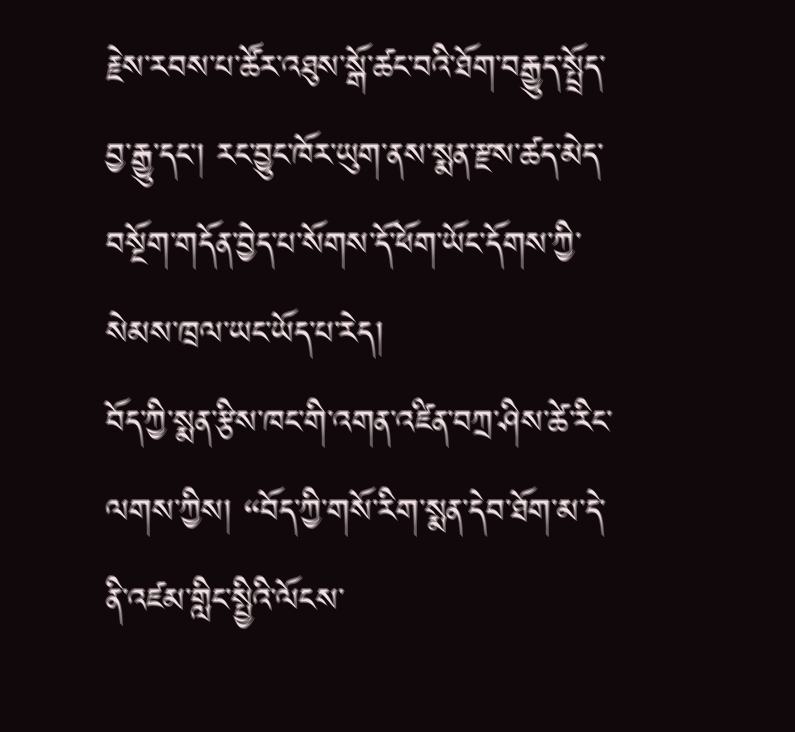རྗེས་རབས་པ་ཚོར་འཐུས་སྒོ་ཚང་བའི་ཐོག་བརྒྱུད་སྤྲོད་བྱ་རྒྱུ་དང་། རང་བྱུང་ཁོར་ཡུག་ནས་སྨན་རྫས་ཚད་མེད་བསྔོག་གདོན་བྱེད་པ་སོགས་དོ་ཕོག་ཡོང་དོགས་ཀྱི་སེམས་ཁྲལ་ཡང་ཡོད་པ་རེད།
བོད་ཀྱི་སྨན་རྩིས་ཁང་གི་འགན་འཛིན་བཀྲ་ཤིས་ཚེ་རིང་ལགས་ཀྱིས། “བོད་ཀྱི་གསོ་རིག་སྨན་དེབ་ཐོག་མ་དེ་ནི་འཛམ་གླིང་སྤྱིའི་ལོངས་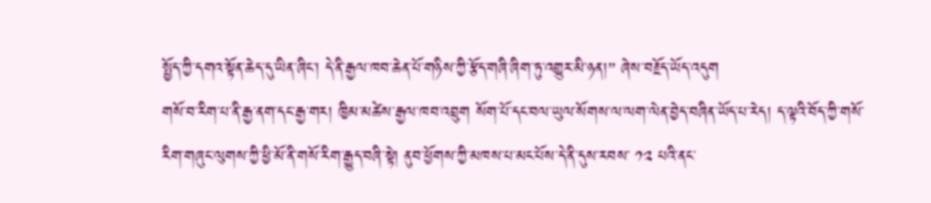སྤྱོད་ཀྱི་དགའ་སྟོན་ཆེད་དུ་ཡིན་ཞིང་། དེ་ནི་རྒྱལ་ཁབ་ཆེན་པོ་གཉིས་ཀྱི་རྩོད་གཞི་ཞིག་ཏུ་འགྱུར་མི་ཉན།” ཞེས་བརྗོད་ཡོད་འདུག
གསོ་བ་རིག་པ་ནི་རྒྱ་ནག་དང་རྒྱ་གར། ཁྱིམ་མཚེས་རྒྱལ་ཁབ་འབྲུག སོག་པོ་དང་བལ་ཡུལ་སོགས་ལ་ལག་ལེན་བྱེད་བཞིན་ཡོད་པ་རེད། ད་ལྟའི་བོད་ཀྱི་གསོ་རིག་གཞུང་ལུགས་ཀྱི་ཕྱི་མོ་ནི་གསོ་རིག་རྒྱུད་བཞི་སྟེ། ནུབ་ཕྱོགས་ཀྱི་མཁས་པ་མང་པོས་དེ་ནི་དུས་རབས་ ༡༢ པའི་ནང་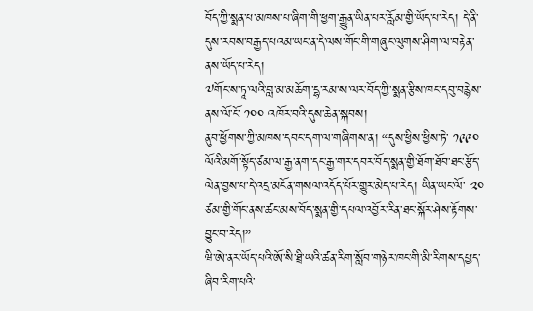བོད་ཀྱི་སྨན་པ་མཁས་པ་ཞིག་གི་ཕྱག་རྒྱུན་ཡིན་པར་རློམ་གྱི་ཡོད་པ་རེད། དེ་ནི་དུས་རབས་བརྒྱད་པའམ་ཡང་ན་དེ་ལས་གོང་གི་གཞུང་ལུགས་ཤིག་ལ་བརྟེན་ནས་ཡོད་པ་རེད།
༧གོང་ས་ཏཱ་ལའི་བླ་མ་མཆོག་དྷ་རམ་ས་ལར་བོད་ཀྱི་སྨན་རྩིས་ཁང་དབུ་བརྙེས་ནས་ལོ་ངོ་ ༡༠༠ འཁོར་བའི་དུས་ཆེན་སྐབས།
ནུབ་ཕྱོགས་ཀྱི་མཁས་དབང་དག་ལ་གཞིགས་ན། “དུས་ཕྱིས་ཕྱིས་ཏེ་ ༡༩༩༠ ལོའི་མགོ་སྟོད་ཙམ་ལ་རྒྱ་ནག་དང་རྒྱ་གར་དབར་བོད་སྨན་གྱི་ཐོག་ཐོབ་ཐང་རྩོད་ལེན་བྱས་པ་དེ་འདྲ་མངོན་གསལ་འདོད་པོར་གྱུར་མེད་པ་རེད། ཡིན་ཡང་ལོ་ ༢༠ ཙམ་གྱི་གོང་ནས་ཚང་མས་བོད་སྨན་གྱི་དཔལ་འབྱོར་རིན་ཐང་སྐོར་ཤེས་རྟོགས་བྱུང་བ་རེད།”
ཝི་ཨེ་ནར་ཡོད་པའི་ཨོ་སི་ཐྲི་ཡའི་ཚན་རིག་སློབ་གཉེར་ཁང་གི་མི་རིགས་དཔྱད་ཞིབ་རིག་པའི་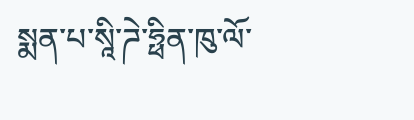སྨན་པ་སཱི་ཌེ་ཧྥིན་ཁུ་ལོ་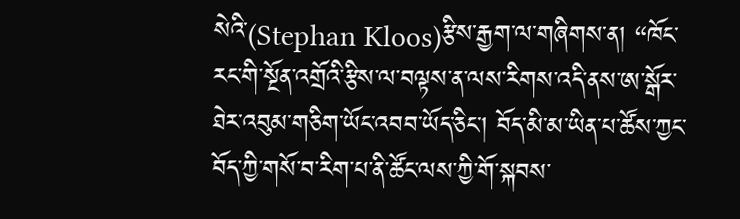སེའི་(Stephan Kloos)རྩིས་རྒྱག་ལ་གཞིགས་ན། “ཁོང་རང་གི་སྔོན་འགྲོའི་རྩིས་ལ་བལྟས་ན་ལས་རིགས་འདི་ནས་ཨ་སྒོར་ཐེར་འབུམ་གཅིག་ཡོང་འབབ་ཡོད་ཅིང་། བོད་མི་མ་ཡིན་པ་ཚོས་ཀྱང་བོད་ཀྱི་གསོ་བ་རིག་པ་ནི་ཚོང་ལས་ཀྱི་གོ་སྐབས་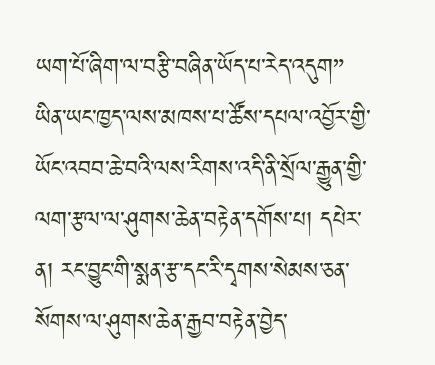ཡག་པོ་ཞིག་ལ་བརྩི་བཞིན་ཡོད་པ་རེད་འདུག”
ཡིན་ཡང་ཁྱད་ལས་མཁས་པ་ཚོས་དཔལ་འབྱོར་གྱི་ཡོང་འབབ་ཆེ་བའི་ལས་རིགས་འདི་ནི་སྲོལ་རྒྱུན་གྱི་ལག་རྩལ་ལ་ཤུགས་ཆེན་བརྟེན་དགོས་པ། དཔེར་ན། རང་བྱུང་གི་སྨན་རྩ་དང་རི་དྭགས་སེམས་ཅན་སོགས་ལ་ཤུགས་ཆེན་རྒྱབ་བརྟེན་བྱེད་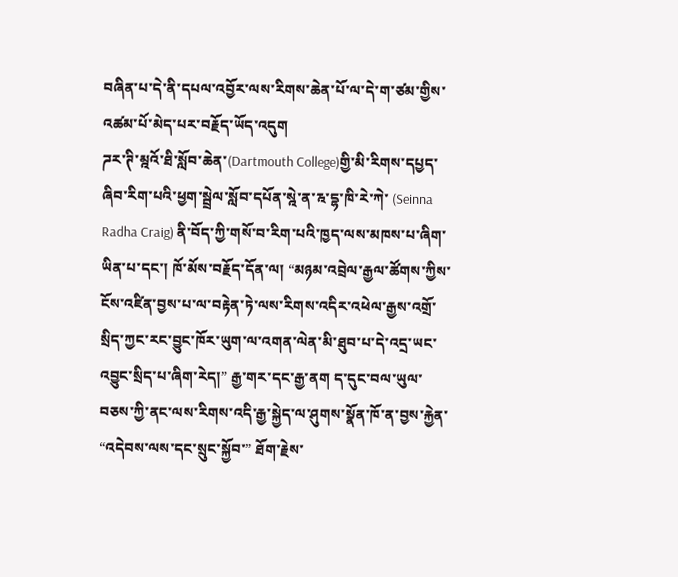བཞིན་པ་དེ་ནི་དཔལ་འབྱོར་ལས་རིགས་ཆེན་པོ་ལ་དེ་ག་ཙམ་གྱིས་འཚམ་པོ་མེད་པར་བརྗོད་ཡོད་འདུག
ཌར་ཊི་མྰའོ་ཐི་སློབ་ཆེན་(Dartmouth College)གྱི་མི་རིགས་དཔྱད་ཞིབ་རིག་པའི་ཕྱག་སྦྲེལ་སློབ་དཔོན་སྰེ་ན་རྰ་དྷ་ཁི་རེ་ཀེ་ (Seinna Radha Craig) ནི་བོད་ཀྱི་གསོ་བ་རིག་པའི་ཁྱད་ལས་མཁས་པ་ཞིག་ཡིན་པ་དང་། ཁོ་མོས་བརྗོད་དོན་ལ། “མཉམ་འབྲེལ་རྒྱལ་ཚོགས་ཀྱིས་ངོས་འཛིན་བྱས་པ་ལ་བརྟེན་ཏེ་ལས་རིགས་འདིར་འཕེལ་རྒྱས་འགྲོ་སྲིད་ཀྱང་རང་བྱུང་ཁོར་ཡུག་ལ་འགན་ལེན་མི་ཐུབ་པ་དེ་འདྲ་ཡང་འབྱུང་སྲིད་པ་ཞིག་རེད།” རྒྱ་གར་དང་རྒྱ་ནག ད་དུང་བལ་ཡུལ་བཅས་ཀྱི་ནང་ལས་རིགས་འདི་རྒྱ་སྐྱེད་ལ་ཤུགས་སྣོན་ཁོ་ན་བྱས་རྐྱེན་ “འདེབས་ལས་དང་སྲུང་སྐྱོབ་” ཐོག་རྗེས་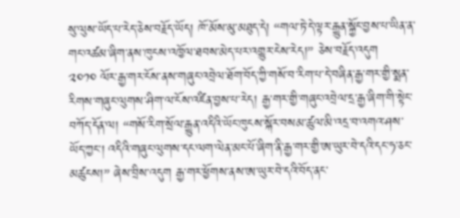སུ་ལུས་ཡོད་པ་རེད་ཅེས་བརྗོད་ཡོད། ཁོ་མོས་མུ་མཐུད་དེ། “གལ་ཏེ་དེ་ལྟར་རྒྱུན་སྐྱོང་བྱས་པ་ཡིན་ན་གང་འཚམ་ཞིག་ནས་ཁུངས་འཁྱོལ་ཐབས་མེད་པར་འགྱུར་ངེས་རེད།” ཅེས་བརྗོད་འདུག
༢༠༡༠ ལོར་རྒྱ་གར་ངོས་ནས་གཞུང་འབྲེལ་ཐོག་བོད་ཀྱི་གསོ་བ་རིག་པ་དེ་བཞིན་རྒྱ་གར་གྱི་སྨན་རིགས་གཞུང་ལུགས་ཤིག་ལ་ངོས་འཛིན་བྱས་པ་རེད། རྒྱ་གར་གྱི་གཞུང་འབྲེལ་དྲ་རྒྱ་ཞིག་གི་སྟེང་བཀོད་དོན་ལ། “གསོ་རིག་སྲོལ་རྒྱུན་འདིའི་ཡོང་ཁུངས་སྐོར་བསམ་ཚུལ་མི་འདྲ་བ་འགའ་ཤས་ཡོད་ཀྱང་། འདིའི་གཞུང་ལུགས་དང་ལག་ལེན་མང་པོ་ཞིག་ནི་རྒྱ་གར་གྱི་ཨ་ཡུར་བེ་དའི་དང་ཧ་ཅང་མཚུངས།” ཞེས་བྲིས་འདུག རྒྱ་གར་ཕྱོགས་ནས་ཨ་ཡུར་བེ་དའི་བོད་ནང་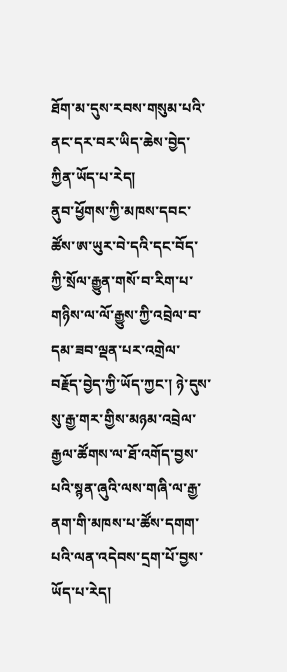ཐོག་མ་དུས་རབས་གསུམ་པའི་ནང་དར་བར་ཡིད་ཆེས་བྱེད་ཀྱིན་ཡོད་པ་རེད།
ནུབ་ཕྱོགས་ཀྱི་མཁས་དབང་ཚོས་ཨ་ཡུར་བེ་དའི་དང་བོད་ཀྱི་སྲོལ་རྒྱུན་གསོ་བ་རིག་པ་གཉིས་ལ་ལོ་རྒྱུས་ཀྱི་འབྲེལ་བ་དམ་ཟབ་ལྡན་པར་འགྲེལ་བརྗོད་བྱེད་ཀྱི་ཡོད་ཀྱང་། ཉེ་དུས་སུ་རྒྱ་གར་གྱིས་མཉམ་འབྲེལ་རྒྱལ་ཚོགས་ལ་ཐོ་འགོད་བྱས་པའི་སྙན་ཞུའི་ལས་གཞི་ལ་རྒྱ་ནག་གི་མཁས་པ་ཚོས་དགག་པའི་ལན་འདེབས་དྲག་པོ་བྱས་ཡོད་པ་རེད།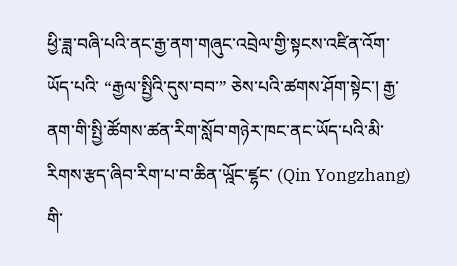ཕྱི་ཟླ་བཞི་པའི་ནང་རྒྱ་ནག་གཞུང་འབྲེལ་གྱི་སྟངས་འཛིན་འོག་ཡོད་པའི་ “རྒྱལ་སྤྱིའི་དུས་བབ་” ཅེས་པའི་ཚགས་ཤོག་སྟེང་། རྒྱ་ནག་གི་སྤྱི་ཚོགས་ཚན་རིག་སློབ་གཉེར་ཁང་ནང་ཡོད་པའི་མི་རིགས་རྩད་ཞིབ་རིག་པ་བ་ཆིན་ཡྰོང་ཛྷང་ (Qin Yongzhang) གི་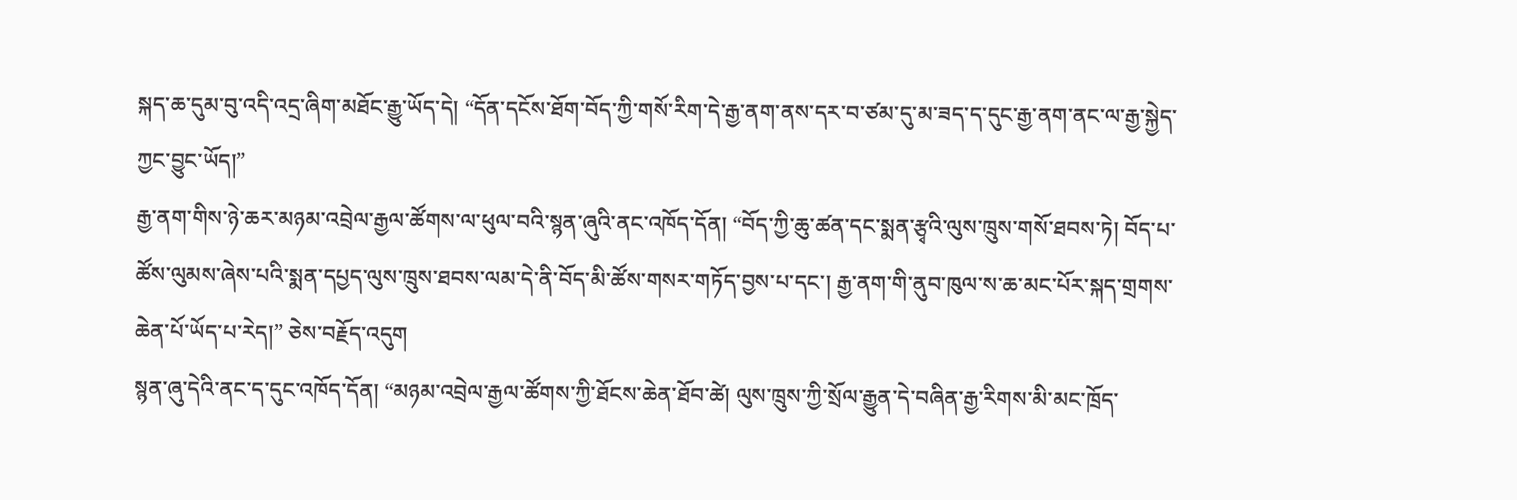སྐད་ཆ་དུམ་བུ་འདི་འདྲ་ཞིག་མཐོང་རྒྱུ་ཡོད་དེ། “དོན་དངོས་ཐོག་བོད་ཀྱི་གསོ་རིག་དེ་རྒྱ་ནག་ནས་དར་བ་ཙམ་དུ་མ་ཟད་ད་དུང་རྒྱ་ནག་ནང་ལ་རྒྱ་སྐྱེད་ཀྱང་བྱུང་ཡོད།”
རྒྱ་ནག་གིས་ཉེ་ཆར་མཉམ་འབྲེལ་རྒྱལ་ཚོགས་ལ་ཕུལ་བའི་སྙན་ཞུའི་ནང་འཁོད་དོན། “བོད་ཀྱི་ཆུ་ཚན་དང་སྨན་རྩྭའི་ལུས་ཁྲུས་གསོ་ཐབས་ཏེ། བོད་པ་ཚོས་ལུམས་ཞེས་པའི་སྨན་དཔྱད་ལུས་ཁྲུས་ཐབས་ལམ་དེ་ནི་བོད་མི་ཚོས་གསར་གཏོད་བྱས་པ་དང་། རྒྱ་ནག་གི་ནུབ་ཁུལ་ས་ཆ་མང་པོར་སྐད་གྲགས་ཆེན་པོ་ཡོད་པ་རེད།” ཅེས་བརྗོད་འདུག
སྙན་ཞུ་དེའི་ནང་ད་དུང་འཁོད་དོན། “མཉམ་འབྲེལ་རྒྱལ་ཚོགས་ཀྱི་ཐོངས་ཆེན་ཐོབ་ཚེ། ལུས་ཁྲུས་ཀྱི་སྲོལ་རྒྱུན་དེ་བཞིན་རྒྱ་རིགས་མི་མང་ཁྲོད་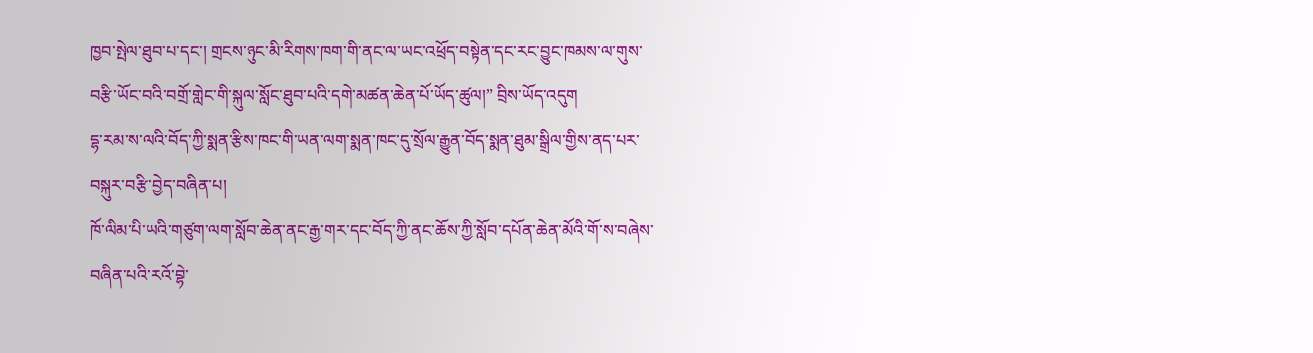ཁྱབ་སྤེལ་ཐུབ་པ་དང་། གྲངས་ཉུང་མི་རིགས་ཁག་གི་ནང་ལ་ཡང་འཕྲོད་བསྟེན་དང་རང་བྱུང་ཁམས་ལ་གུས་བརྩི་ཡོང་བའི་བགྲོ་གླེང་གི་སྐུལ་སློང་ཐུབ་པའི་དགེ་མཚན་ཆེན་པོ་ཡོད་ཚུལ།” བྲིས་ཡོད་འདུག
དྷ་རམ་ས་ལའི་བོད་ཀྱི་སྨན་རྩིས་ཁང་གི་ཡན་ལག་སྨན་ཁང་དུ་སྲོལ་རྒྱུན་བོད་སྨན་ཐུམ་སྒྲིལ་གྱིས་ནད་པར་བསྐུར་བརྩི་བྱེད་བཞིན་པ།
ཁོ་ལིམ་པི་ཡའི་གཙུག་ལག་སློབ་ཆེན་ནང་རྒྱ་གར་དང་བོད་ཀྱི་ནང་ཆོས་ཀྱི་སློབ་དཔོན་ཆེན་མོའི་གོ་ས་བཞེས་བཞིན་པའི་རའོ་བྷེ་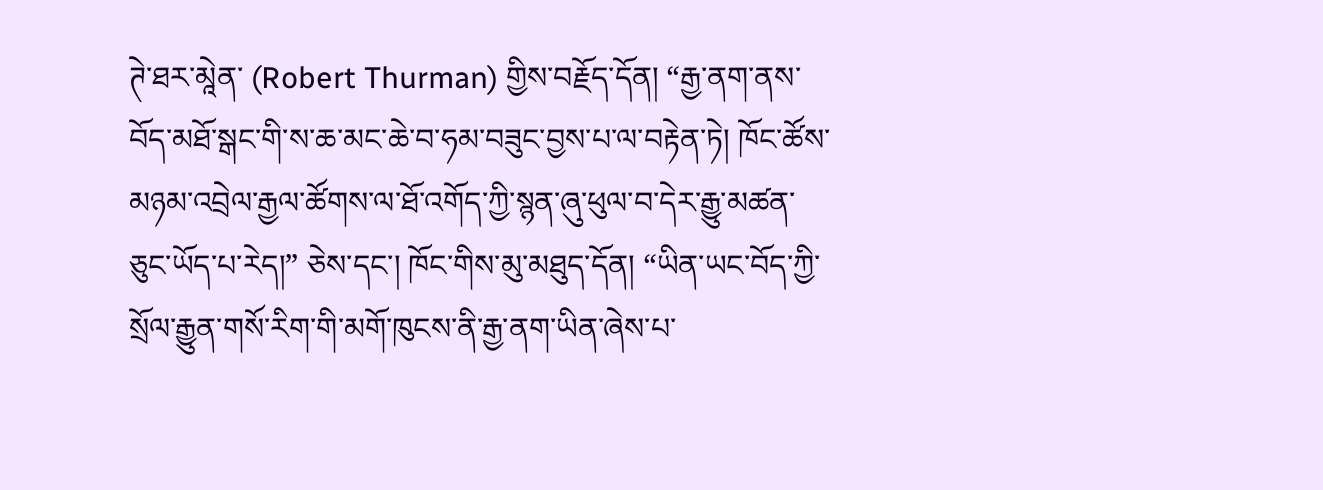ཊེ་ཐར་མཱེན་ (Robert Thurman) གྱིས་བརྗོད་དོན། “རྒྱ་ནག་ནས་བོད་མཐོ་སྒང་གི་ས་ཆ་མང་ཆེ་བ་ཧམ་བཟུང་བྱས་པ་ལ་བརྟེན་ཏེ། ཁོང་ཚོས་མཉམ་འབྲེལ་རྒྱལ་ཚོགས་ལ་ཐོ་འགོད་ཀྱི་སྙན་ཞུ་ཕུལ་བ་དེར་རྒྱུ་མཚན་ཅུང་ཡོད་པ་རེད།” ཅེས་དང་། ཁོང་གིས་མུ་མཐུད་དོན། “ཡིན་ཡང་བོད་ཀྱི་སྲོལ་རྒྱུན་གསོ་རིག་གི་མགོ་ཁུངས་ནི་རྒྱ་ནག་ཡིན་ཞེས་པ་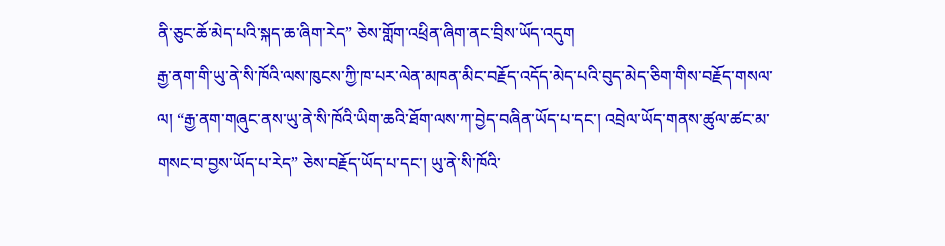ནི་ཅུང་ཆོ་མེད་པའི་སྐད་ཆ་ཞིག་རེད” ཅེས་གློག་འཕྲིན་ཞིག་ནང་བྲིས་ཡོད་འདུག
རྒྱ་ནག་གི་ཡུ་ནེ་སི་ཁོའི་ལས་ཁུངས་ཀྱི་ཁ་པར་ལེན་མཁན་མིང་བརྗོད་འདོད་མེད་པའི་བུད་མེད་ཅིག་གིས་བརྗོད་གསལ་ལ། “རྒྱ་ནག་གཞུང་ནས་ཡུ་ནེ་སི་ཁོའི་ཡིག་ཆའི་ཐོག་ལས་ཀ་བྱེད་བཞིན་ཡོད་པ་དང་། འབྲེལ་ཡོད་གནས་ཚུལ་ཚང་མ་གསང་བ་བྱས་ཡོད་པ་རེད” ཅེས་བརྗོད་ཡོད་པ་དང་། ཡུ་ནེ་སི་ཁོའི་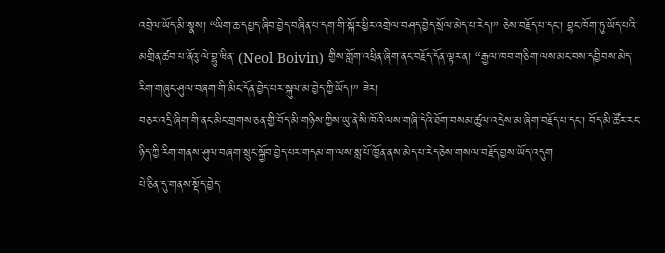འབྲེལ་ཡོད་མི་སྣས། “ཡིག་ཆ་དཔྱད་ཞིབ་བྱེད་བཞིན་པ་དག་གི་སྐོར་ཕྱིར་འགྲེལ་བཤད་བྱེད་སྲོལ་མེད་པ་རེད།” ཅེས་བརྗོད་པ་དང་། བྷང་ཁོག་ཏུ་ཡོད་པའི་མགྲིན་ཚབ་པ་ནོའུ་ལེ་བྷུ་ཝིན་ (Neol Boivin) གྱིས་གློག་འཕྲིན་ཞིག་ནང་བརྗོད་དོན་ལྟར་ན། “རྒྱལ་ཁབ་གཅིག་ལས་མང་བས་དབྱིབས་མེད་རིག་གཞུང་ཤུལ་བཞག་གི་མིང་དོན་བྱེད་པར་སྐུལ་མ་བྱེད་ཀྱི་ཡོད།” ཟེར།
བཅར་འདྲི་ཞིག་གི་ནང་མིང་གྲགས་ཅན་གྱི་བོད་མི་གཉིས་ཀྱིས་ཡུ་ནེ་སི་ཁོའི་ལས་གཞི་དེའི་ཐོག་བསམ་ཚུལ་འདྲེས་མ་ཞིག་བརྗོད་པ་དང་། བོད་མི་ཚོར་རང་ཉིད་ཀྱི་རིག་གནས་ཤུལ་བཞག་སྲུང་སྐྱོབ་བྱེད་པར་གདམ་ག་ལས་སླ་པོ་ཁྱོན་ནས་མེད་པ་རེད་ཅེས་གསལ་བརྗོད་བྱས་ཡོད་འདུག
པེ་ཅིན་དུ་གནས་སྡོད་བྱེད་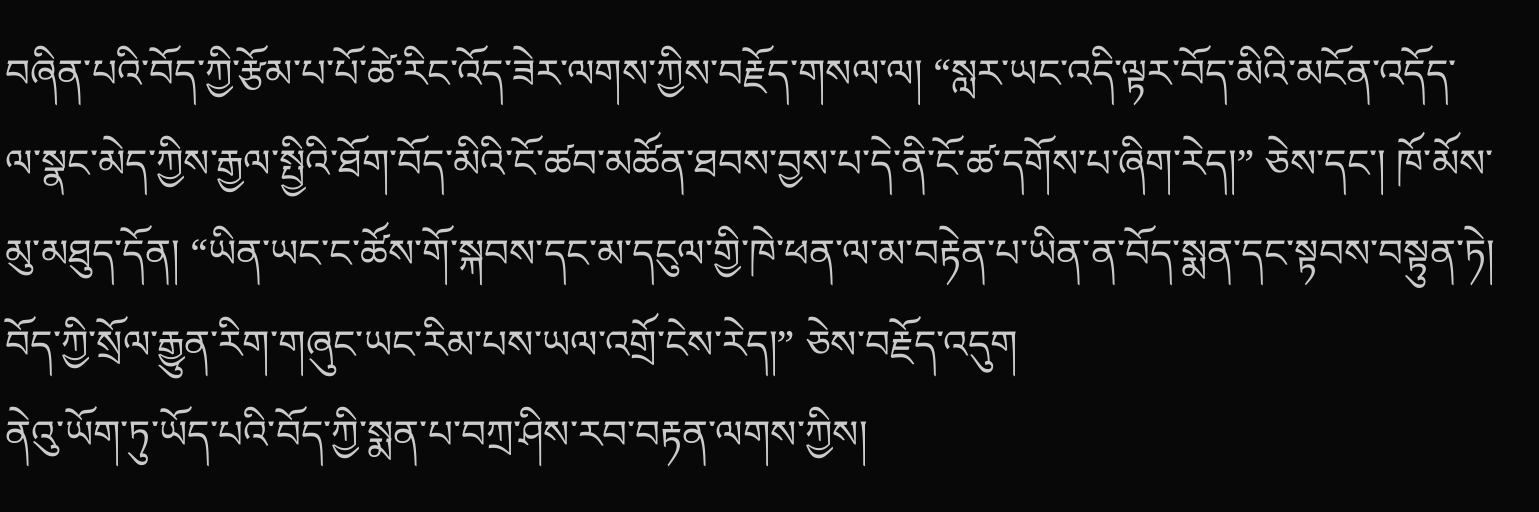བཞིན་པའི་བོད་ཀྱི་རྩོམ་པ་པོ་ཚེ་རིང་འོད་ཟེར་ལགས་ཀྱིས་བརྗོད་གསལ་ལ། “སླར་ཡང་འདི་ལྟར་བོད་མིའི་མངོན་འདོད་ལ་སྣང་མེད་ཀྱིས་རྒྱལ་སྤྱིའི་ཐོག་བོད་མིའི་ངོ་ཚབ་མཚོན་ཐབས་བྱས་པ་དེ་ནི་ངོ་ཚ་དགོས་པ་ཞིག་རེད།” ཅེས་དང་། ཁོ་མོས་མུ་མཐུད་དོན། “ཡིན་ཡང་ང་ཚོས་གོ་སྐབས་དང་མ་དངུལ་གྱི་ཁེ་ཕན་ལ་མ་བརྟེན་པ་ཡིན་ན་བོད་སྨན་དང་སྟབས་བསྟུན་ཏེ། བོད་ཀྱི་སྲོལ་རྒྱུན་རིག་གཞུང་ཡང་རིམ་པས་ཡལ་འགྲོ་ངེས་རེད།” ཅེས་བརྗོད་འདུག
ནེའུ་ཡོག་ཏུ་ཡོད་པའི་བོད་ཀྱི་སྨན་པ་བཀྲ་ཤིས་རབ་བརྟན་ལགས་ཀྱིས།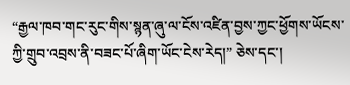“རྒྱལ་ཁབ་གང་རུང་གིས་སྙན་ཞུ་ལ་ངོས་འཛིན་བྱས་ཀྱང་ཕྱོགས་ཡོངས་ཀྱི་གྲུབ་འབྲས་ནི་བཟང་པོ་ཞིག་ཡོང་ངེས་རེད།” ཅེས་དང་།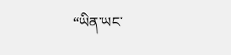“ཡིན་ཡང་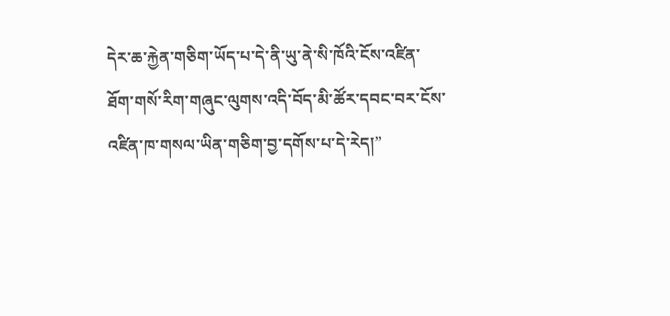དེར་ཆ་རྐྱེན་གཅིག་ཡོད་པ་དེ་ནི་ཡུ་ནེ་སི་ཁོའི་ངོས་འཛིན་ཐོག་གསོ་རིག་གཞུང་ལུགས་འདི་བོད་མི་ཚོར་དབང་བར་ངོས་འཛིན་ཁ་གསལ་ཡིན་གཅིག་བྱ་དགོས་པ་དེ་རེད།”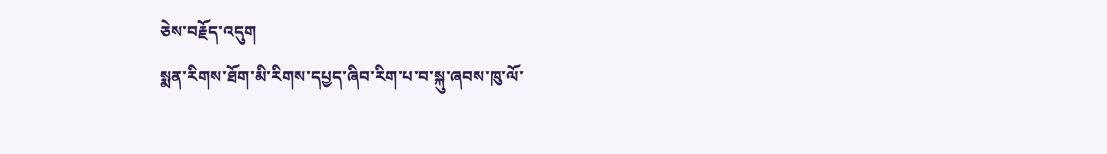ཅེས་བརྗོད་འདུག
སྨན་རིགས་ཐོག་མི་རིགས་དཔྱད་ཞིབ་རིག་པ་བ་སྐུ་ཞབས་ཁུ་ལོ་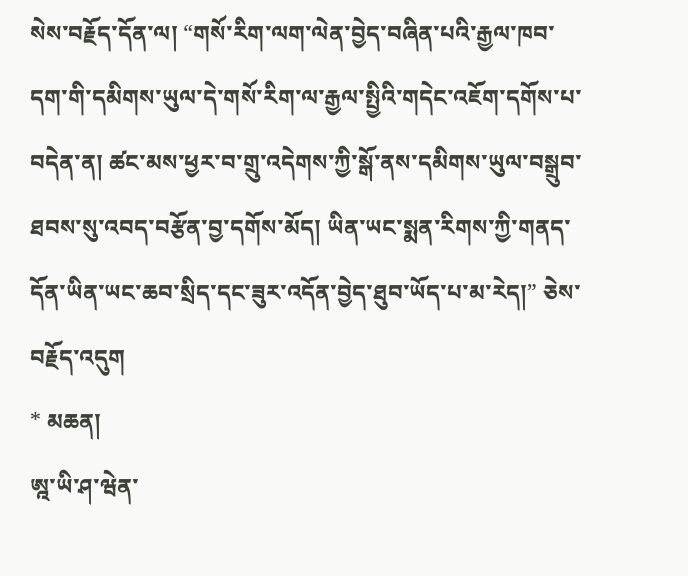སེས་བརྗོད་དོན་ལ། “གསོ་རིག་ལག་ལེན་བྱེད་བཞིན་པའི་རྒྱལ་ཁབ་དག་གི་དམིགས་ཡུལ་དེ་གསོ་རིག་ལ་རྒྱལ་སྤྱིའི་གདེང་འཇོག་དགོས་པ་བདེན་ན། ཚང་མས་ཕྱར་བ་གྲུ་འདེགས་ཀྱི་སྒོ་ནས་དམིགས་ཡུལ་བསྒྲུབ་ཐབས་སུ་འབད་བརྩོན་བྱ་དགོས་མོད། ཡིན་ཡང་སྨན་རིགས་ཀྱི་གནད་དོན་ཡིན་ཡང་ཆབ་སྲིད་དང་ཟུར་འདོན་བྱེད་ཐུབ་ཡོད་པ་མ་རེད།” ཅེས་བརྗོད་འདུག
* མཆན།
ཨྰ་ཡི་ཤ་ཝེན་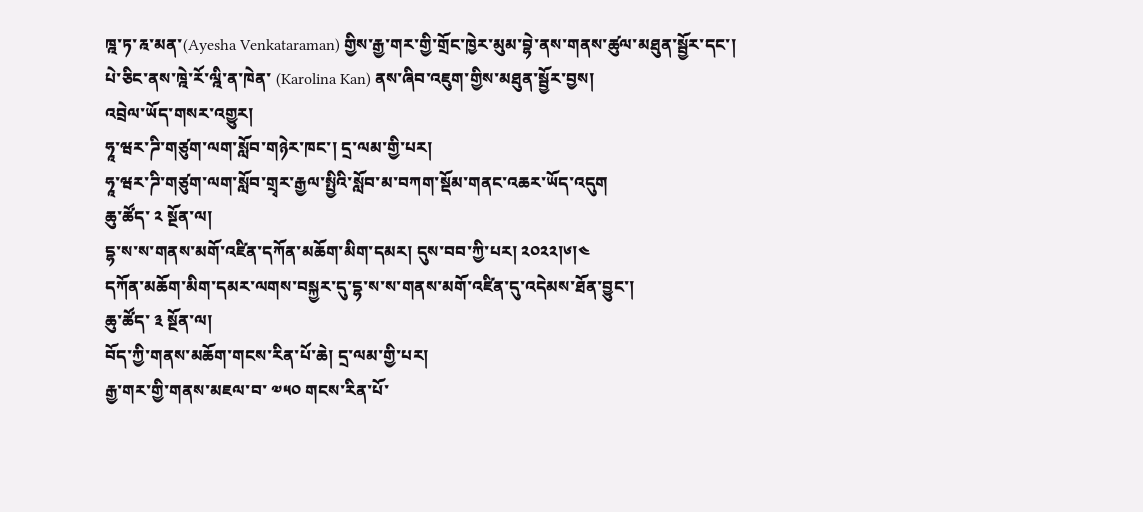ཁྰ་ཏ་རྰ་མན་(Ayesha Venkataraman) གྱིས་རྒྱ་གར་གྱི་གྲོང་ཁྱེར་མུམ་བྷེ་ནས་གནས་ཚུལ་མཐུན་སྦྱོར་དང་། པེ་ཅིང་ནས་ཁྰེ་རོ་ལྰི་ན་ཁེན་ (Karolina Kan) ནས་ཞིབ་འཇུག་གྱིས་མཐུན་སྦྱོར་བྱས།
འབྲེལ་ཡོད་གསར་འགྱུར།
ཧཱ་ཝར་ཌི་གཙུག་ལག་སློབ་གཉེར་ཁང་། དྲ་ལམ་གྱི་པར།
ཧཱ་ཝར་ཌི་གཙུག་ལག་སློབ་གྲྭར་རྒྱལ་སྤྱིའི་སློབ་མ་བཀག་སྡོམ་གནང་འཆར་ཡོད་འདུག
ཆུ་ཚོད་ ༢ སྔོན་ལ།
དྷ་ས་ས་གནས་མགོ་འཛིན་དཀོན་མཆོག་མིག་དམར། དུས་བབ་ཀྱི་པར། ༢༠༢༢།༦།༤
དཀོན་མཆོག་མིག་དམར་ལགས་བསྐྱར་དུ་དྷ་ས་ས་གནས་མགོ་འཛིན་དུ་འདེམས་ཐོན་བྱུང་།
ཆུ་ཚོད་ ༣ སྔོན་ལ།
བོད་ཀྱི་གནས་མཆོག་གངས་རིན་པོ་ཆེ། དྲ་ལམ་གྱི་པར།
རྒྱ་གར་གྱི་གནས་མཇལ་བ་ ༧༥༠ གངས་རིན་པོ་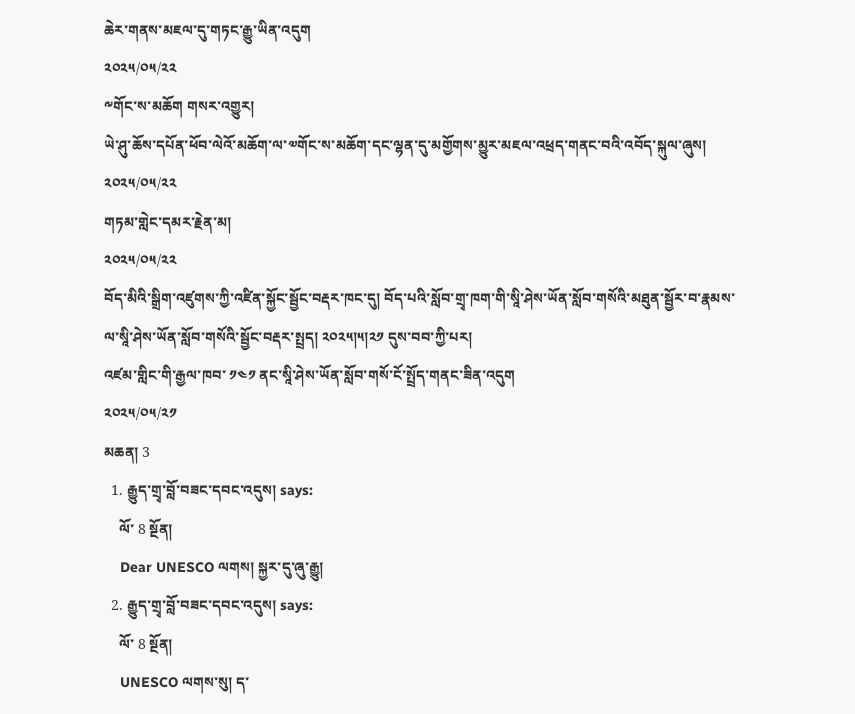ཆེར་གནས་མཇལ་དུ་གཏང་རྒྱུ་ཡིན་འདུག
༢༠༢༥/༠༥/༢༢
༸གོང་ས་མཆོག གསར་འགྱུར།
ཡེ་ཤུ་ཆོས་དཔོན་ཕོབ་ལེའོ་མཆོག་ལ་༧གོང་ས་མཆོག་དང་ལྷན་དུ་མགྱོགས་མྱུར་མཇལ་འཕྲད་གནང་བའི་འབོད་སྐུལ་ཞུས།
༢༠༢༥/༠༥/༢༢
གཏམ་གླེང་དམར་རྗེན་མ།
༢༠༢༥/༠༥/༢༢
བོད་མིའི་སྒྲིག་འཛུགས་ཀྱི་འཛིན་སྐྱོང་སྦྱོང་བརྡར་ཁང་དུ། བོད་པའི་སློབ་གྲྭ་ཁག་གི་སཱི་ཤེས་ཡོན་སློབ་གསོའི་མཐུན་སྦྱོར་བ་རྣམས་ལ་སཱི་ཤེས་ཡོན་སློབ་གསོའི་སྦྱོང་བརྡར་སྤྲད། ༢༠༢༥།༥།༢༡ དུས་བབ་ཀྱི་པར།
འཛམ་གླིང་གི་རྒྱལ་ཁབ་ ༡༤༡ ནང་སཱི་ཤེས་ཡོན་སློབ་གསོ་ངོ་སྤྲོད་གནང་ཟིན་འདུག
༢༠༢༥/༠༥/༢༡
མཆན། 3
  1. རྒྱུད་གྲྭ་བློ་བཟང་དབང་འདུས། says:
    ལོ་ 8 སྔོན།
    Dear UNESCO ལགས། སྐྱར་དུ་ཞུ་རྒྱུ།
  2. རྒྱུད་གྲྭ་བློ་བཟང་དབང་འདུས། says:
    ལོ་ 8 སྔོན།
    UNESCO ལགས་སུ། ད་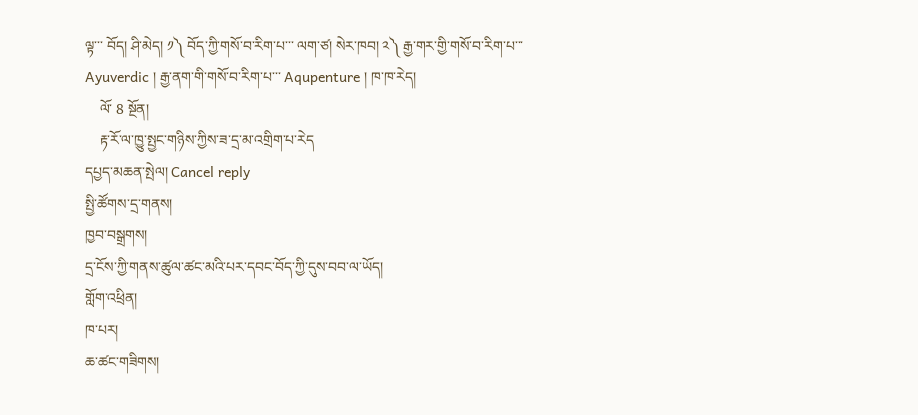ལྟ་་་ བོད། ཤི་མེད། ༡༽ བོད་ཀྱི་གསོ་བ་རིག་པ་་་ ལག་ཙ། སེར་ཁབ། ༢༽ རྒྱ་གར་གྱི་གསོ་བ་རིག་པ་་་ Ayuverdic ། རྒྱ་ནག་གི་གསོ་བ་རིག་པ་་་ Aqupenture ། ཁ་ཁ་རེད།
    ལོ་ 8 སྔོན།
    རྟ་རོ་ལ་ཁྱུ་སྤྱང་གཉིས་ཀྱིས་ཟ་དྲ་མ་འགྲིག་པ་རེད
དཔྱད་མཆན་སྤེལ། Cancel reply
སྤྱི་ཚོགས་དྲ་གནས།
ཁྱབ་བསྒྲགས།
དྲ་ངོས་ཀྱི་གནས་ཚུལ་ཚང་མའི་པར་དབང་བོད་ཀྱི་དུས་བབ་ལ་ཡོད།
གློག་འཕྲིན།
ཁ་པར།
ཆ་ཚང་གཟིགས།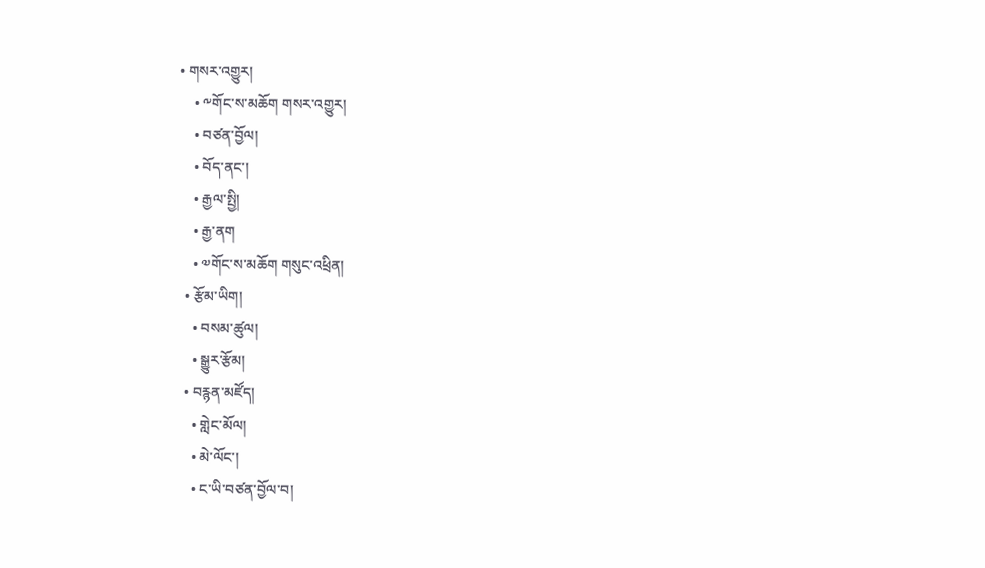• གསར་འགྱུར།
    • ༸གོང་ས་མཆོག གསར་འགྱུར།
    • བཙན་བྱོལ།
    • བོད་ནང་།
    • རྒྱལ་སྤྱི།
    • རྒྱ་ནག
    • ༧གོང་ས་མཆོག གསུང་འཕྲིན།
  • རྩོམ་ཡིག།
    • བསམ་ཚུལ།
    • སྒྱུར་རྩོམ།
  • བརྙན་མཛོད།
    • གླེང་མོལ།
    • མེ་ལོང་།
    • ང་ཡི་བཙན་བྱོལ་བ།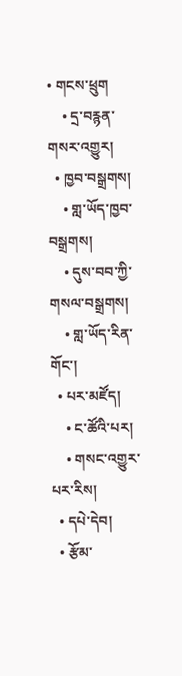• གངས་ཕྲུག
    • དྲ་བརྙན་གསར་འགྱུར།
  • ཁྱབ་བསྒྲགས།
    • གླ་ཡོད་ཁྱབ་བསྒྲགས།
    • དུས་བབ་ཀྱི་གསལ་བསྒྲགས།
    • གླ་ཡོད་རིན་གོང་།
  • པར་མཛོད།
    • ང་ཚོའི་པར།
    • གསང་འགྱུར་པར་རིས།
  • དཔེ་དེབ།
  • རྩོམ་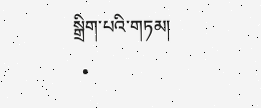སྒྲིག་པའི་གཏམ།
  •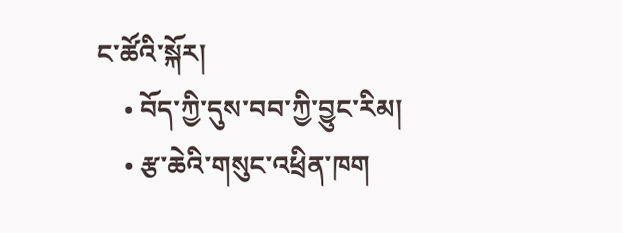ང་ཚོའི་སྐོར།
    • བོད་ཀྱི་དུས་བབ་ཀྱི་བྱུང་རིམ།
    • རྩ་ཆེའི་གསུང་འཕྲིན་ཁག